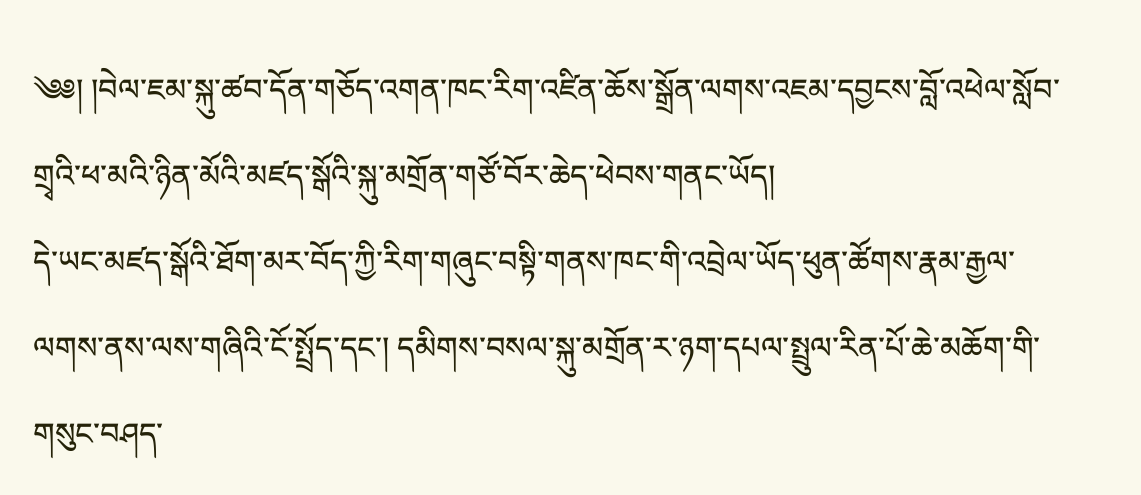༄༅། །བེལ་ཇམ་སྐུ་ཚབ་དོན་གཅོད་འགན་ཁང་རིག་འཛིན་ཆོས་སྒྲོན་ལགས་འཇམ་དབྱངས་བློ་འཕེལ་སློབ་གྲྭའི་ཕ་མའི་ཉིན་མོའི་མཛད་སྒོའི་སྐུ་མགྲོན་གཙོ་བོར་ཆེད་ཕེབས་གནང་ཡོད།
དེ་ཡང་མཛད་སྒོའི་ཐོག་མར་བོད་ཀྱི་རིག་གཞུང་བསྟི་གནས་ཁང་གི་འབྲེལ་ཡོད་ཕུན་ཚོགས་རྣམ་རྒྱལ་ལགས་ནས་ལས་གཞིའི་ངོ་སྤྲོད་དང་། དམིགས་བསལ་སྐུ་མགྲོན་ར་ཉག་དཔལ་སྤྲུལ་རིན་པོ་ཆེ་མཆོག་གི་གསུང་བཤད་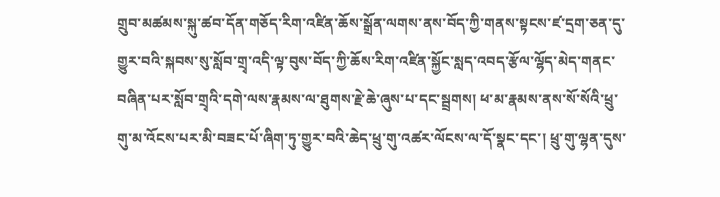གྲུབ་མཚམས་སྐུ་ཚབ་དོན་གཅོད་རིག་འཛིན་ཆོས་སྒྲོན་ལགས་ནས་བོད་ཀྱི་གནས་སྟངས་ཛ་དྲག་ཅན་དུ་གྱུར་བའི་སྐབས་སུ་སློབ་གྲྭ་འདི་ལྟ་བུས་བོད་ཀྱི་ཆོས་རིག་འཛིན་སྐྱོང་སླད་འབད་རྩོལ་ལྷོད་མེད་གནང་བཞིན་པར་སློབ་གྲྭའི་དགེ་ལས་རྣམས་ལ་ཐུགས་རྗེ་ཆེ་ཞུས་པ་དང་སྦྲགས། ཕ་མ་རྣམས་ནས་སོ་སོའི་ཕྲུ་གུ་མ་འོངས་པར་མི་བཟང་པོ་ཞིག་ཏུ་གྱུར་བའི་ཆེད་ཕྲུ་གུ་འཚར་ལོངས་ལ་དོ་སྣང་དང་། ཕྲུ་གུ་ལྷན་དུས་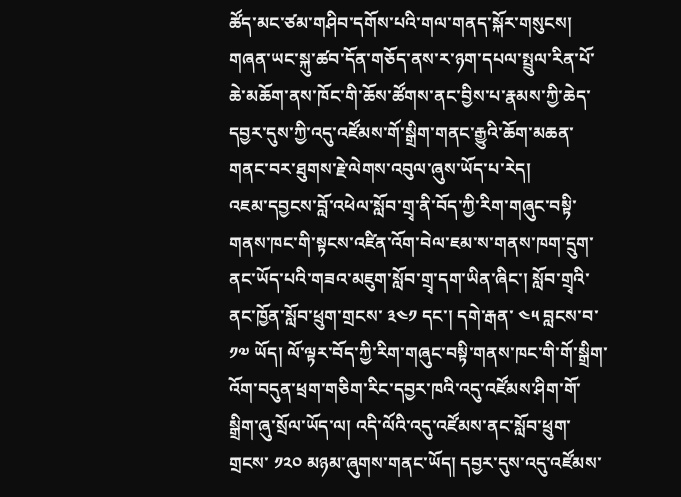ཚོད་མང་ཙམ་གཤིབ་དགོས་པའི་གལ་གནད་སྐོར་གསུངས། གཞན་ཡང་སྐུ་ཚབ་དོན་གཅོད་ནས་ར་ཉག་དཔལ་སྤྲུལ་རིན་པོ་ཆེ་མཆོག་ནས་ཁོང་གི་ཆོས་ཚོགས་ནང་བྱིས་པ་རྣམས་ཀྱི་ཆེད་དབྱར་དུས་ཀྱི་འདུ་འཛོམས་གོ་སྒྲིག་གནང་རྒྱུའི་ཆོག་མཆན་གནང་བར་ཐུགས་རྗེ་ལེགས་འབུལ་ཞུས་ཡོད་པ་རེད།
འཇམ་དབྱངས་བློ་འཕེལ་སློབ་གྲྭ་ནི་བོད་ཀྱི་རིག་གཞུང་བསྟི་གནས་ཁང་གི་སྟངས་འཛིན་འོག་བེལ་ཇམ་ས་གནས་ཁག་དྲུག་ནང་ཡོད་པའི་གཟའ་མཇུག་སློབ་གྲྭ་དག་ཡིན་ཞིང་། སློབ་གྲྭའི་ནང་ཁྱོན་སློབ་ཕྲུག་གྲངས་ ༣༤༡ དང་། དགེ་རྒན་ ༤༥ བླངས་བ་ ༡༧ ཡོད། ལོ་ལྟར་བོད་ཀྱི་རིག་གཞུང་བསྟི་གནས་ཁང་གི་གོ་སྒྲིག་འོག་བདུན་ཕྲག་གཅིག་རིང་དབྱར་ཁའི་འདུ་འཛོམས་ཤིག་གོ་སྒྲིག་ཞུ་སྲོལ་ཡོད་ལ། འདི་ལོའི་འདུ་འཛོམས་ནང་སློབ་ཕྲུག་གྲངས་ ༡༢༠ མཉམ་ཞུགས་གནང་ཡོད། དབྱར་དུས་འདུ་འཛོམས་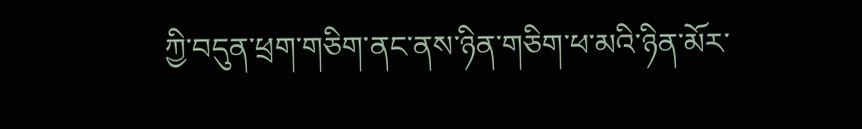ཀྱི་བདུན་ཕྲག་གཅིག་ནང་ནས་ཉིན་གཅིག་ཕ་མའི་ཉིན་མོར་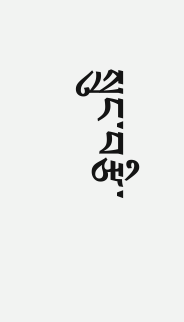སྲུང་བརྩི་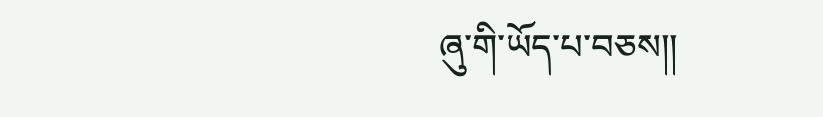ཞུ་གི་ཡོད་པ་བཅས།།